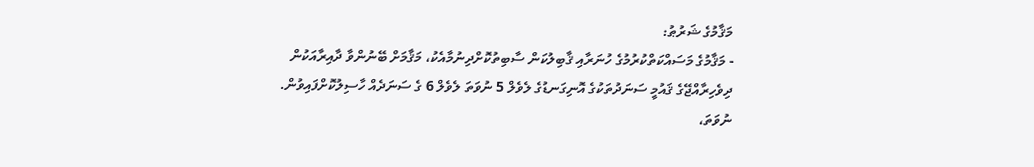މަޤާމުގެ ޝަރުޠު:
- މަޤާމުގެ މަސައްކަތްކުރުމުގެ ހުނަރާއި ޤާބިލުކަން ސާބިތުކޮށްދިނުމާއެކު، މަޤާމަށް ބޭނުންވާ ދާއިރާއަކުން ދިވެހިރާއްޖޭގެ ޤައުމީ ސަނަދުތަކުގެ އޮނިގަނޑުގެ ލެވެލް 5 ނުވަތަ ލެވެލް 6 ގެ ސަނަދެއް ހާސިލުކޮށްފައިވުން. ނުވަތަ،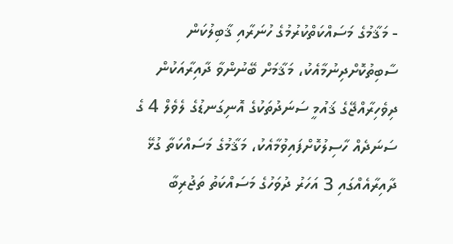- މަޤާމުގެ މަސައްކަތްކުރުމުގެ ހުނަރާއި ޤާބިލުކަން ސާބިތުކޮށްދިނުމާއެކު، މަޤާމަށް ބޭނުންވާ ދާއިރާއަކުން ދިވެހިރާއްޖޭގެ ޤައުމީ ސަނަދުތަކުގެ އޮނިގަނޑުގެ ލެވެލް 4 ގެ ސަނަދެއް ހާސިލުކޮށްފައިވުމާއެކު، މަޤާމުގެ މަސައްކަތާ ގުޅޭ ދާއިރާއެއްގައި 3 އަހަރު ދުވަހުގެ މަސައްކަތު ތަޖުރިބާ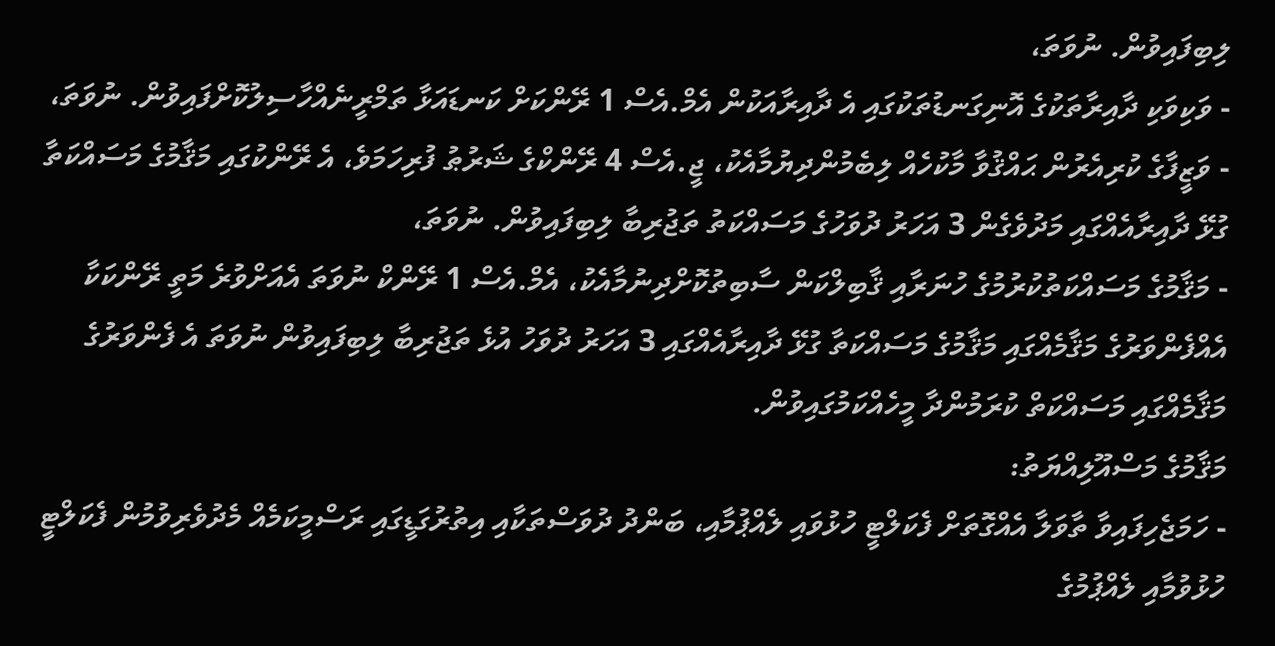ލިބިފައިވުން. ނުވަތަ،
- ވަކިވަކި ދާއިރާތަކުގެ އޮނިގަނޑުތަކުގައި އެ ދާއިރާއަކުން އެމް.އެސް 1 ރޭންކަށް ކަނޑައަޅާ ތަމްރީނެއްހާސިލުކޮށްފައިވުން. ނުވަތަ،
- ވަޒީފާގެ ކުރިއެރުން ޙައްޤުވާ މާކުހެއް ލިބެމުންދިޔުމާއެކު، ޖީ.އެސް 4 ރޭންކްގެ ޝަރުޠު ފުރިހަމަވެ، އެ ރޭންކުގައި މަޤާމުގެ މަސައްކަތާ ގުޅޭ ދާއިރާއެއްގައި މަދުވެގެން 3 އަހަރު ދުވަހުގެ މަސައްކަތު ތަޖުރިބާ ލިބިފައިވުން. ނުވަތަ،
- މަޤާމުގެ މަސައްކަތުކުރުމުގެ ހުނަރާއި ޤާބިލްކަން ސާބިތުކޮށްދިނުމާއެކު، އެމް.އެސް 1 ރޭންކް ނުވަތަ އެއަށްވުރެ މަތީ ރޭންކަކާ އެއްފެންވަރުގެ މަޤާމެއްގައި މަޤާމުގެ މަސައްކަތާ ގުޅޭ ދާއިރާއެއްގައި 3 އަހަރު ދުވަހު އުޅެ ތަޖުރިބާ ލިބިފައިވުން ނުވަތަ އެ ފެންވަރުގެ މަޤާމެއްގައި މަސައްކަތް ކުރަމުންދާ މީހެއްކަމުގައިވުން.
މަޤާމުގެ މަސްއޫލިއްޔަތު:
- ހަމަޖެހިފައިވާ ތާވަލާ އެއްގޮތަށް ފެކަލްޓީ ހުޅުވައި ލެއްޕުމާއި، ބަންދު ދުވަސްތަކާއި އިތުރުގަޑީގައި ރަސްމީކަމެއް މެދުވެރިވުމުން ފެކަލްޓީ ހުޅުވުމާއި ލެއްޕުމުގެ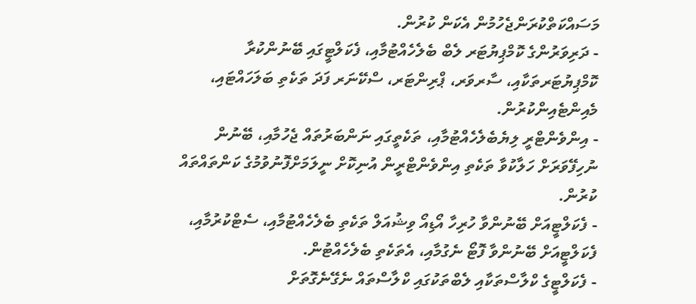މަސައްކަތްކުރަންޖެހުމުން އެކަން ކުރުން.
- ދަރިވަރުންގެ ކޮމްޕިޔުޓަރ ލެބް ބެލެހެއްޓުމާއި، ފެކަލްޓީގައި ބޭނުންކުރާ ކޮމްޕިޔުޓަރތަކާއި، ސާރވަރ، ޕްރިންޓަރ، ސްކޭނަރ ފަދަ ތަކެތި ބަލަހައްޓައި، މެއިންޓެއިންކުރުން.
- އިންވެންޓްރީ ލިޔެބެލެހެއްޓުމާއި، ތަކެތީގައި ނަންބަރުތައް ޖެހުމާއި، ބޭނުން ނުހިފޭވަރަށް ހަލާކުވާ ތަކެތި އިންވެންޓްރީން އުނިކޮށް ނީލަމަށްފޮނުވުމުގެ ކަންތައްތައް ކުރުން.
- ފެކަލްޓީއަށް ބޭނުންވާ ހުރިހާ އޯޑިއޯ ވިޝުއަލް ތަކެތި ބެލެހެއްޓުމާއި، ސެޓްކުރުމާއި، ފެކަލްޓީއަށް ބޭނުންވާ ފޮޓޯ ނެގުމާއި، އެތަކެތި ބެލެހެއްޓުން.
- ފެކަލްޓީގެ ކްލާސްތަކާއި ލެބްތަކުގައި ކްލާސްތައް ނެގޭނެގޮތަށް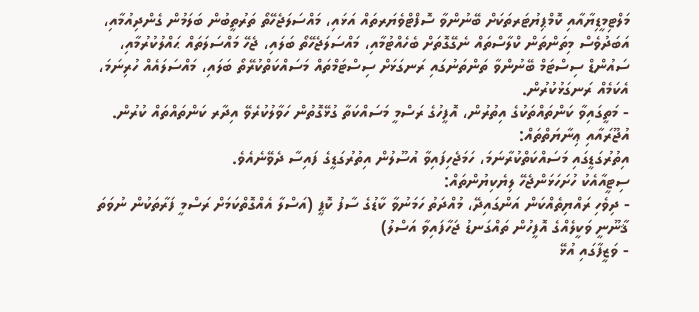މަލްޓިމީޑިޔާއާއި ކޮމްޕިޔުޓަރތަކަށް ބޭނުންވާ ސޮފްޓްވެޔަރތައް އަޅައި، މައްސަލަޖެހޭތޯ ތަރުތީބުން ބަލަމުން ގެންދިއުމާއި، އަބަދުވެސް މިތަންތަން ކްލާސްތައް ނެގޭގޮތަށް ބެހެއްޓުމާއި، މައްސަލަޖެހޭތޯ ބަލައި، ޖެހޭ މައްސަލަތައް ޙައްލުކުރުމާއި، ސައުންޑް ސިސްޓަމް ބޭނުންވާ ތަންތަނުގައި ރަނގަޅަށް ސިސްޓަމްތައް މަސައްކަތްކުރޭތޯ ބަލައި، މައްސަލައެއް ހުރިނަމަ، އެކަމެއް ރަނގަޅުކުރުން.
- މަތީގައިވާ ކަންތައްތަކުގެ އިތުރުން، އޮފީހުގެ ރަސްމީ މަސައްކަތާ ގުޅޭގޮތުން ހަވާލުކުރެވޭ އިދާރ ކަންތައްތައް ކުރުން.
އުޖޫރައާއި ޢިނާޔަތްތައް:
އިތުރުގަޑީގައި މަސައްކަތްކުރާނަމަ، ހަމަޖެހިފައިވާ އުސޫލުން އިތުރުގަޑީގެ ފައިސާ ދެވޭނެއެވެ.
ސިޓީއާއެކު ހުށަހަޅަންޖެހޭ ލިޔެކިޔުންތައް:
- ދިވެހި ރައްޔިތެއްކަން އަންގައިދޭ، މުއްދަތު ހަމަނުވާ ކާޑުގެ ސާފު ކޮޕީ (އަސްލާ އެއްގޮތްކަމަށް ރަސްމީ ފަރާތަކުން ނުވަތަ ޤާނޫނީ ވަކީލެއްގެ އޮފީހުން ތައްގަނޑު ޖަހާފައިވާ އަސްލު)
- ވަޒީފާގައި އުޅޭ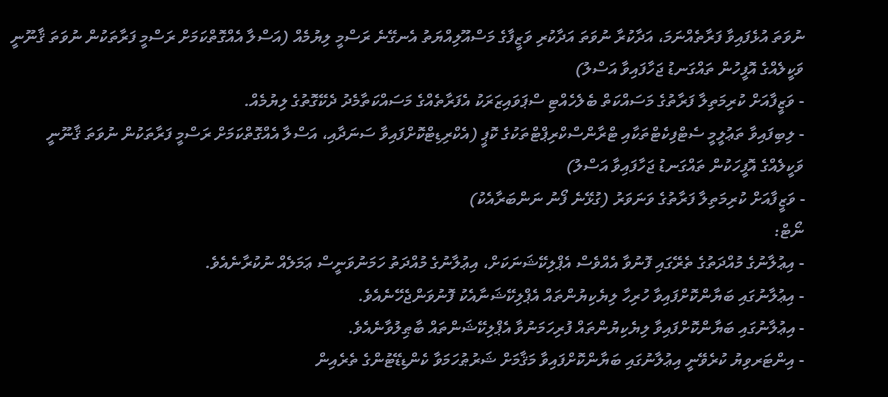ނުވަތަ އުޅެފައިވާ ފަރާތެއްނަމަ، އަދާކުރާ ނުވަތަ އަދާކުރި ވަޒީފާގެ މަސްއޫލިއްޔަތު އެނގޭނެ ރަސްމީ ލިޔުމެއް (އަސްލާ އެއްގޮތްކަމަށް ރަސްމީ ފަރާތަކުން ނުވަތަ ޤާނޫނީ ވަކީލެއްގެ އޮފީހުން ތައްގަނޑު ޖަހާފައިވާ އަސްލު)
- ވަޒީފާއަށް ކުރިމަތިލާ ފަރާތުގެ މަސައްކަތް ބެލެހެއްޓި ސްޕަވައިޒަރަކު އެފަރާތެއްގެ މަސައްކަތާމެދު ދެކޭގޮތުގެ ލިޔުމެއް.
- ލިބިފައިވާ ތަޢުލީމީ ސެޓްފިކެޓްތަކާއި ޓްރާންސްކްރިޕްޓްތަކުގެ ކޮޕީ (އެކްރިޑިޓްކޮށްފައިވާ ސަނަދާއި، އަސްލާ އެއްގޮތްކަމަށް ރަސްމީ ފަރާތަކުން ނުވަތަ ޤާނޫނީ ވަކީލެއްގެ އޮފީހަކުން ތައްގަނޑު ޖަހާފައިވާ އަސްލު)
- ވަޒީފާއަށް ކުރިމަތިލާ ފަރާތުގެ ވަނަވަރު (ގުޅޭނެ ފޯނު ނަންބަރާއެކު)
ނޯޓް:
- އިޢުލާނުގެ މުއްދަތުގެ ތެރޭގައި ފޮނުވާ އެއްވެސް އެޕްލިކޭޝަނަކަށް، އިޢުލާނުގެ މުއްދަތު ހަމަނުވަނީސް ޢަމަލެއް ނުކުރާނެއެވެ.
- އިޢުލާނުގައި ބަޔާންކޮށްފައިވާ ހުރިހާ ލިޔެކިޔުންތައް އެޕްލިކޭޝަނާއެކު ފޮނުވަންޖެހޭނެއެވެ.
- އިޢުލާނުގައި ބަޔާންކޮށްފައިވާ ލިޔެކިޔުންތައް ފުރިހަމަނުވާ އެޕްލިކޭޝަންތައް ބާޠިލުވާނެއެވެ.
- އިންޓަރވިޔު ކުރެވޭނީ އިޢުލާނުގައި ބަޔާންކޮށްފައިވާ މަޤާމަށް ޝަރުޠުހަމަވާ ކެންޑިޑޭޓުންގެ ތެރެއިން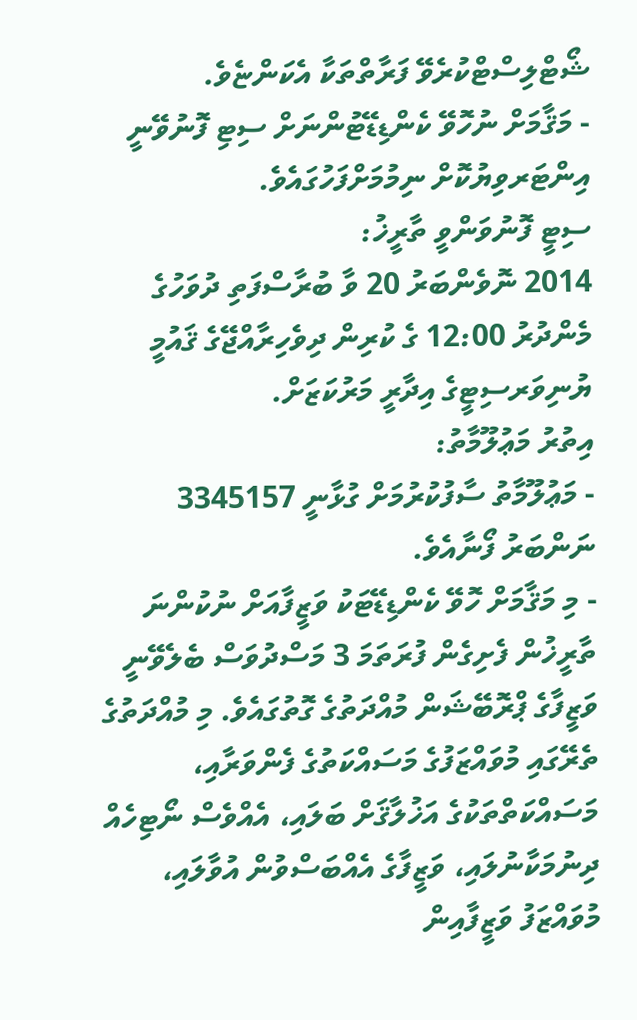ޝޯޓްލިސްޓްކުރެވޭ ފަރާތްތަކާ އެކަންޏެވެ.
- މަޤާމަށް ނުހޮވޭ ކެންޑިޑޭޓުންނަށް ސިޓި ފޮނުވޭނީ އިންޓަރވިޔުކޮށް ނިމުމަށްފަހުގައެވެ.
ސިޓީ ފޮނުވަންވީ ތާރީޚު:
2014 ނޮވެންބަރު 20 ވާ ބުރާސްފަތި ދުވަހުގެ މެންދުރު 12:00 ގެ ކުރިން ދިވެހިރާއްޖޭގެ ޤައުމީ ޔުނިވަރސިޓީގެ އިދާރީ މަރުކަޒަށް.
އިތުރު މަޢުލޫމާތު:
- މަޢުލޫމާތު ސާފުކުރުމަށް ގުޅާނީ 3345157 ނަންބަރު ފޯނާއެވެ.
- މި މަޤާމަށް ހޮވޭ ކެންޑިޑޭޓަކު ވަޒީފާއަށް ނުކުންނަ ތާރީޚުން ފެށިގެން ފުރަތަމަ 3 މަސްދުވަސް ބެލެވޭނީ ވަޒީފާގެ ޕްރޮބޭޝަން މުއްދަތުގެ ގޮތުގައެވެ. މި މުއްދަތުގެ ތެރޭގައި މުވައްޒަފުގެ މަސައްކަތުގެ ފެންވަރާއި، މަސައްކަތްތަކުގެ އަޚުލާޤަށް ބަލައި، އެއްވެސް ނޯޓިހެއް ދިނުމަކާނުލައި، ވަޒީފާގެ އެއްބަސްވުން އުވާލައި، މުވައްޒަފު ވަޒީފާއިން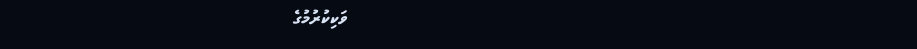ވަކިކުރުމުގެ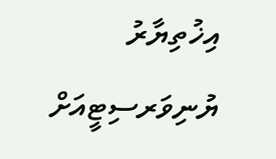އިޚުތިޔާރު ޔުނިވަރސިޓީއަށް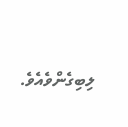ލިބިގެންވެއެވެ.